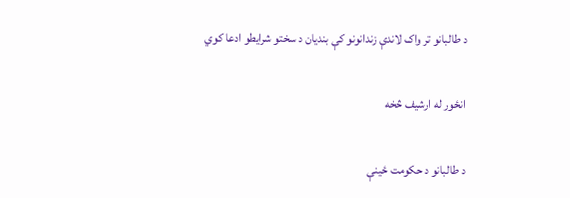د طالبانو تر واک لاندې زندانونو کې بندیان د سختو شرایطو ادعا کوي

انځور له ارشیف څخه

د طالبانو د حکومت ځینې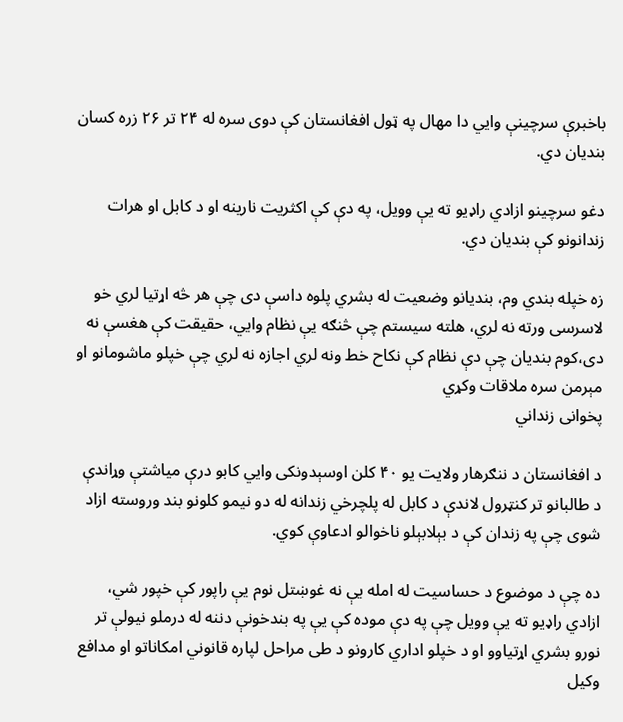باخبرې سرچینې وایي دا مهال په ټول افغانستان کې دوی سره له ۲۴ تر ۲۶ زره کسان بندیان دي.

دغو سرچینو ازادي راډیو ته یې وویل، په دې کې اکثریت نارینه او د کابل او هرات زندانونو کې بندیان دي.

زه خپله بندي وم، بندیانو وضعیت له بشري پلوه داسې دی چې هر څه اړتیا لري خو لاسرسی ورته نه لري، هلته سیستم چې څنګه یې نظام وایي، حقیقت کې هغسې نه دی،کوم بندیان چې دې نظام کې نکاح خط ونه لري اجازه نه لري چې خپلو ماشومانو او مېرمن سره ملاقات وکړي
پخوانی زنداني

د افغانستان د ننګرهار ولایت یو ۴۰ کلن اوسېدونکی وایي کابو درې میاشتې وړاندې د طالبانو تر کنټرول لاندې د کابل له پلچرخي زندانه له دو نیمو کلونو بند وروسته ازاد شوی چې په زندان کې د بېلابېلو ناخوالو ادعاوې کوي.

ده چې د موضوع د حساسیت له امله یې نه غوښتل نوم یې راپور کې خپور شي، ازادي راډیو ته یې وویل چې په دې موده کې یې په بندخونې دننه له درملو نیولې تر نورو بشري اړتیاوو او د خپلو اداري کارونو د طی مراحل لپاره قانوني امکاناتو او مدافع وکیل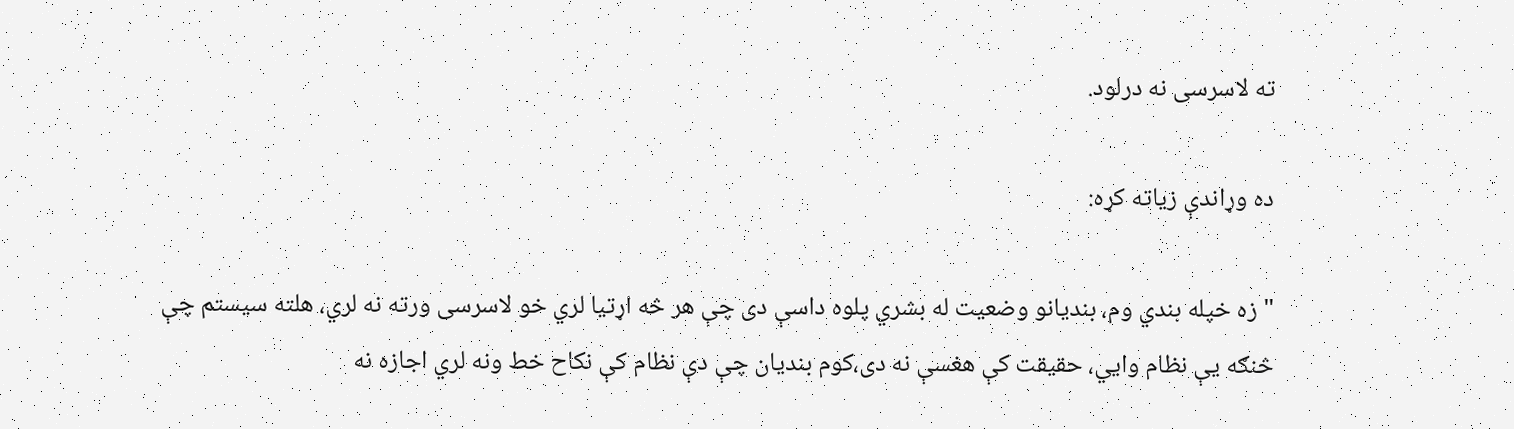ته لاسرسی نه درلود.

ده وړاندې زیاته کړه:

" زه خپله بندي وم، بندیانو وضعیت له بشري پلوه داسې دی چې هر څه اړتیا لري خو لاسرسی ورته نه لري، هلته سیستم چې څنګه یې نظام وایي، حقیقت کې هغسې نه دی،کوم بندیان چې دې نظام کې نکاح خط ونه لري اجازه نه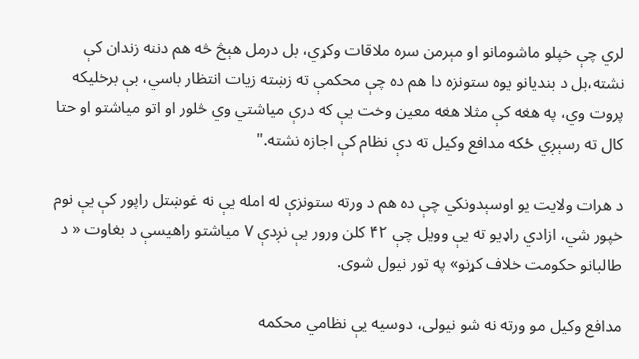لري چې خپلو ماشومانو او مېرمن سره ملاقات وکړي، بل درمل هېڅ څه هم دننه زندان کې نشته،بل د بندیانو یوه ستونزه دا هم ده چې محکمې ته زښته زیات انتظار باسي، بې برخلیکه پروت وي، په هغه کې مثلا هغه معین وخت یې که درې میاشتي وي څلور او اتو میاشتو او حتا کال ته رسېږي ځکه مدافع وکیل ته دې نظام کې اجازه نشته."

د هرات ولایت یو اوسېدونکي چې ده هم د ورته ستونزې له امله یې نه غوښتل راپور کې یې نوم خپور شي، ازادي راډیو ته یې وویل چې ۴۲ کلن ورور یې نږدې ۷ میاشتو راهیسې د بغاوت « د طالبانو حکومت خلاف کړنو» په تور نیول شوی.

مدافع وکیل مو ورته نه شو نیولی، دوسیه یې نظامي محکمه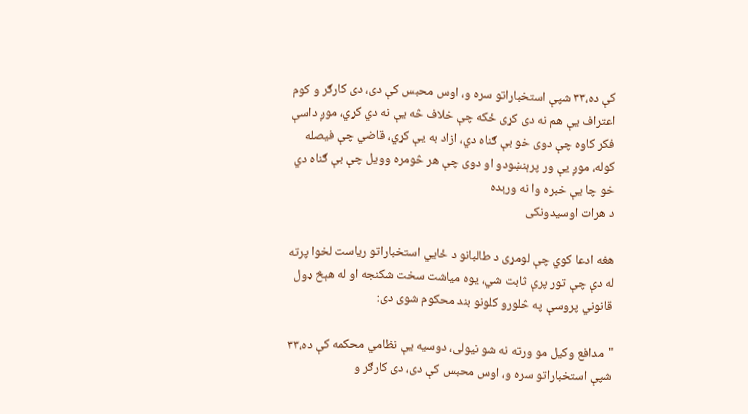کې ده،۳۳ شپې استخباراتو سره و، اوس محبس کې دی، دی کارګر و کوم اعتراف یې هم نه دی کړی ځکه چې خلاف څه یې نه دي کړي، موږ داسې فکر کاوه چې دوی خو بې ګناه دي، ازاد به یې کړي، قاضي چې فیصله کوله، موږ یې ور پرېنښودو او دوی چې هر څومره وویل چې بې ګناه دي خو چا یې خبره وا نه ورېده
د هرات اوسیدونکی

هغه ادعا کوي چې لومړی د طالبانو د ځایي استخباراتو ریاست لخوا پرته له دې چې تور پرې ثابت شي، یوه میاشت سخت شکنجه او له هېڅ ډول قانوني پروسې په څلورو کلونو بند محکوم شوی دی:

"مدافع وکیل مو ورته نه شو نیولی، دوسیه یې نظامي محکمه کې ده،۳۳ شپې استخباراتو سره و، اوس محبس کې دی، دی کارګر و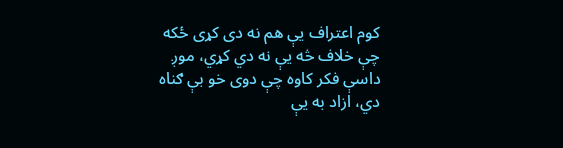کوم اعتراف یې هم نه دی کړی ځکه چې خلاف څه یې نه دي کړي، موږ داسې فکر کاوه چې دوی خو بې ګناه دي، ازاد به یې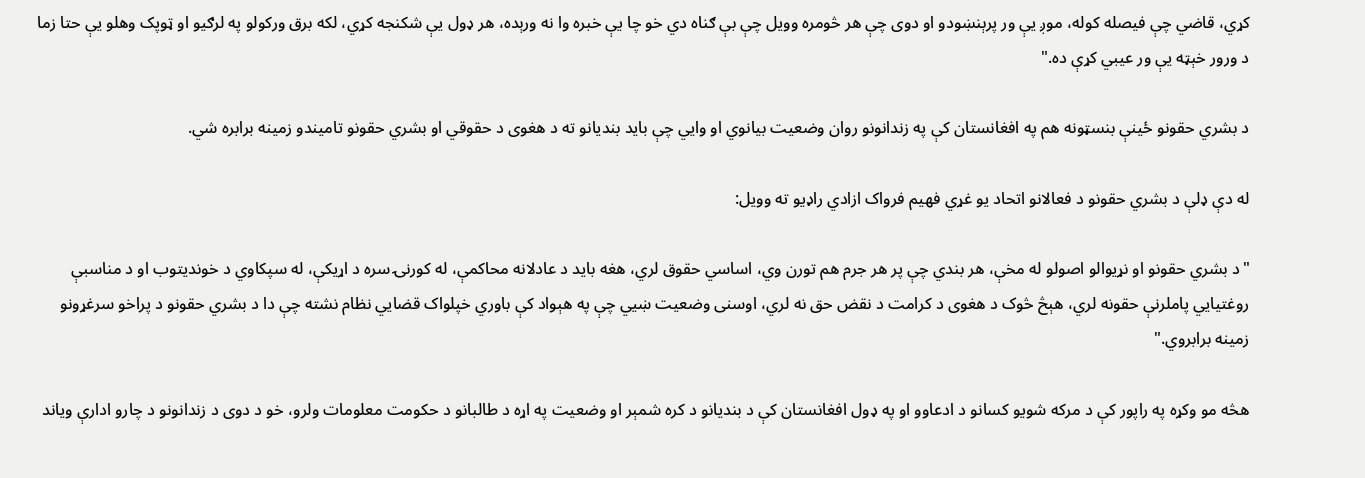کړي، قاضي چې فیصله کوله، موږ یې ور پرېنښودو او دوی چې هر څومره وویل چې بې ګناه دي خو چا یې خبره وا نه ورېده، هر ډول یې شکنجه کړي، لکه برق ورکولو په لرګیو او ټوپک وهلو یې حتا زما د ورور خېټه يې ور عیبي کړې ده."

د بشري حقونو ځینې بنسټونه هم په افغانستان کې په زندانونو روان وضعیت بیانوي او وایي چې باید بندیانو ته د هغوی د حقوقي او بشري حقونو تامیندو زمینه برابره شي.

له دې ډلې د بشري حقونو د فعالانو اتحاد یو غړي فهیم فرواک ازادي راډیو ته وویل:

"د بشري حقونو او نړیوالو اصولو له مخې، هر بندي چې پر هر جرم هم تورن وي، اساسي حقوق لري، هغه باید د عادلانه محاکمې، له کورنۍ سره د اړیکې، له سپکاوي د خوندیتوب او د مناسبې روغتیایي پاملرنې حقونه لري، هېڅ څوک د هغوی د کرامت د نقض حق نه لري، اوسنی وضعیت ښیي چې په هېواد کې باوري خپلواک قضایي نظام نشته چې دا د بشري حقونو د پراخو سرغړونو زمینه برابروي."

هڅه مو وکړه په راپور کې د مرکه شویو کسانو د ادعاوو او په ډول افغانستان کې د بندیانو د کره شمېر او وضعیت په اړه د طالبانو د حکومت معلومات ولرو، خو د دوی د زندانونو د چارو ادارې ویاند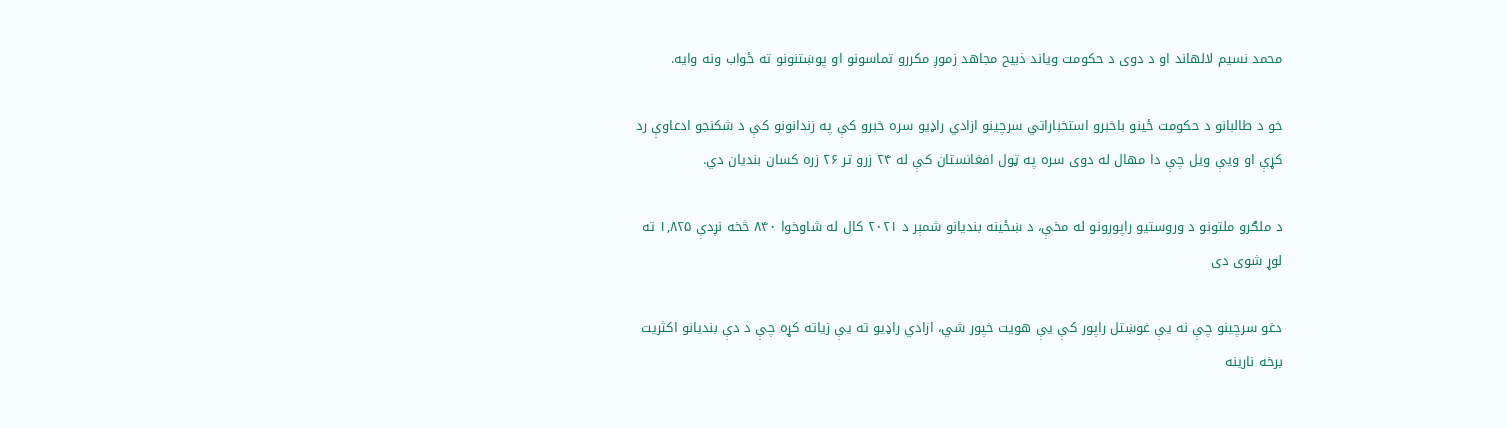محمد نسیم لالهاند او د دوی د حکومت ویاند ذبیح مجاهد زموږ مکررو تماسونو او پوښتنونو ته ځواب ونه وایه.

خو د طالبانو د حکومت ځینو باخبرو استخباراتي سرچینو ازادي راډیو سره خبرو کې په زندانونو کې د شکنجو ادعاوې رد کړې او ویې ویل چې دا مهال له دوی سره په ټول افغانستان کې له ۲۴ زرو تر ۲۶ زره کسان بندیان دي.

د ملګرو ملتونو د وروستیو راپورونو له مخې، د ښځینه بندیانو شمېر د ۲۰۲۱ کال له شاوخوا ۸۴۰ څخه نږدې ۱,۸۲۵ ته لوړ شوی دی

دغو سرچینو چې نه یې غوښتل راپور کې یې هویت خپور شي، ازادي راډیو ته یې زیاته کړه چې د دې بندیانو اکثریت برخه نارینه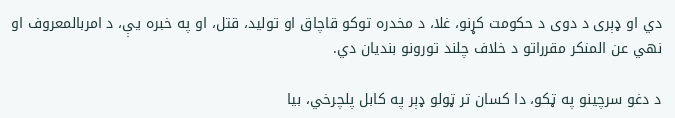دي او ډېری د دوی د حکومت کړنو، غلا، د مخدره توکو قاچاق او تولید، قتل، او په خبره یې، د امربالمعروف او نهي عن المنکر مقرراتو د خلاف چلند تورونو بندیان دي.

د دغو سرچینو په ټکو، دا کسان تر ټولو ډېر په کابل پلچرخي، بیا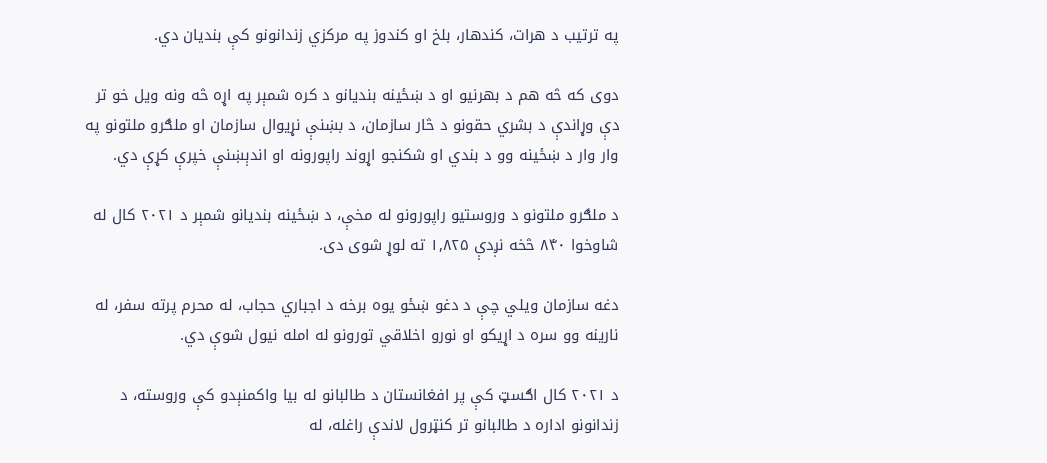په ترتیب د هرات، کندهار، بلخ او کندوز په مرکزي زندانونو کې بندیان دي.

دوی که څه هم د بهرنیو او د ښځینه بندیانو د کره شمېر په اړه څه ونه ویل خو تر دې وړاندې د بشري حقونو د څار سازمان، د بښنې نړیوال سازمان او ملګرو ملتونو په وار وار د ښځینه وو د بندي او شکنجو اړوند راپورونه او اندېښنې خپرې کړې دي.

د ملګرو ملتونو د وروستیو راپورونو له مخې، د ښځینه بندیانو شمېر د ۲۰۲۱ کال له شاوخوا ۸۴۰ څخه نږدې ۱,۸۲۵ ته لوړ شوی دی.

دغه سازمان ویلي چې د دغو ښځو یوه برخه د اجباري حجاب، له محرم پرته سفر، له نارینه وو سره د اړیکو او نورو اخلاقي تورونو له امله نیول شوې دي.

د ۲۰۲۱ کال اګسټ کې پر افغانستان د طالبانو له بیا واکمنېدو کې وروسته، د زندانونو اداره د طالبانو تر کنټرول لاندې راغله، له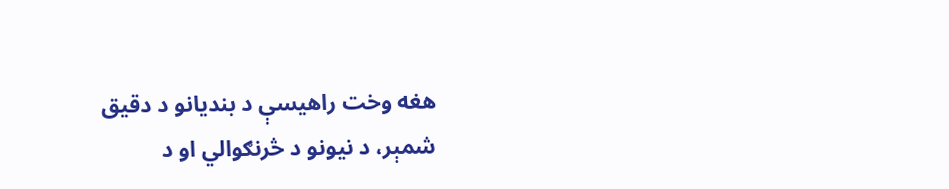هغه وخت راهیسې د بندیانو د دقیق شمېر، د نیونو د څرنګوالي او د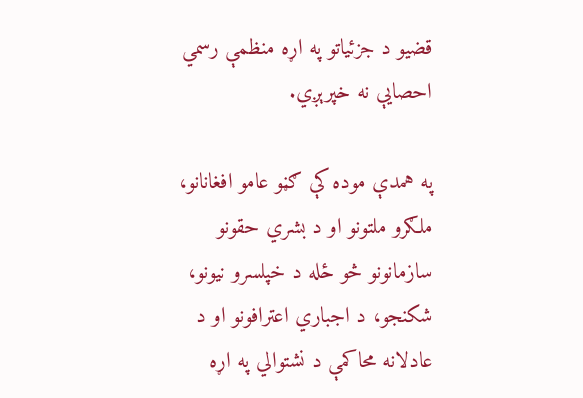قضیو د جزئیاتو په اړه منظمې رسمي احصایې نه خپرېږي.

په همدې موده کې ګڼو عامو افغانانو، ملګرو ملتونو او د بشري حقونو سازمانونو څو ځله د خپلسرو نیونو، شکنجو، د اجباري اعترافونو او د عادلانه محاکمې د نشتوالي په اړه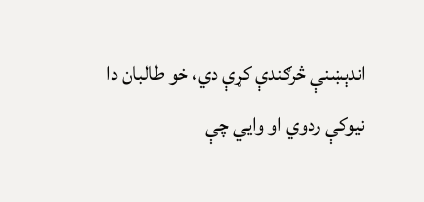اندېښنې څرګندې کړې دي، خو طالبان دا نیوکې ردوي او وایي چې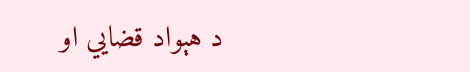د هېواد قضایي او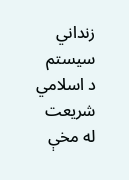زنداني سیستم د اسلامي شریعت له مخې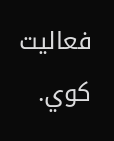فعالیت کوي.